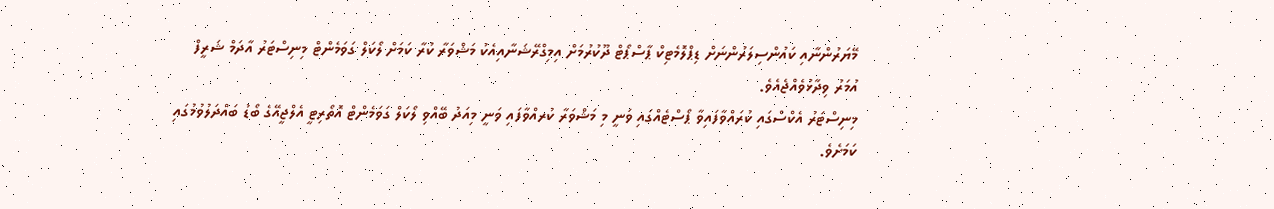މޭޔަރުންނާއި ކައުންސިލަރުންނަށް ޑިޕްލޮމެޓިކް ޕާސްޕޯޓް ދޫކުރުމަށް އިމިގްރޭޝަނާއިއެކު މަޝްވަރާ ކުރާ ކަމަށް ލޯކަލް ގަވަމެންޓް މިނިސްޓަރު އާދަމް ޝަރީފް އުމަރު ވިދާޅުވެއްޖެއެވެ.
މިނިސްޓަރު އެކްސްގައި ކުރައްވާފައިވާ ޕޯސްޓެއްގައި ވަނީ މި މަޝްވަރާ ކުރއްވާފައި ވަނީ މިއަދު ބޭއްވި ލޯކަލް ގަވަމެންޓް އޮތޯރިޓީ އެލްޖީއޭގެ ބޯޑު ބައްދަލުވުމުގައި ކަމަށެވެ.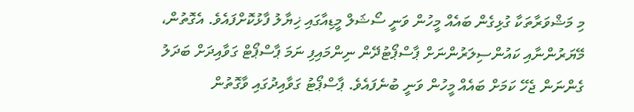މި މަޝްވަރާތަކާ ގުޅިގެން ބައެއް މީހުން ވަނީ ސޯޝަލް މީޑިއާގައި ޚިޔާލު ފާޅުކޮށްފައެވެ. އެގޮތުން، މޭޔަރުންނާއި ކައުންސިލަރުންނަށް ޕާސްޕޯޓުދޭން ނިންމައިފި ނަމަ ޕާސްޕޯޓް ގަވާއިދަށް ބަދަލު ގެންނަން ޖެހޭ ކަމަށް ބައެއް މީހުން ވަނީ ބުނެފައެވެ. ޕާސްޕޯޓު ގަވާއިދުގައި ވާގޮތުން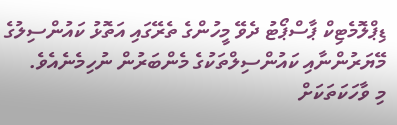ޑިޕްލޮމެޓިކް ޕާސްޕޯޓު ދެވޭ މީހުންގެ ތެރޭގައި އަތޮޅު ކައުންސިލުގެ މޭޔަރުންނާއި ކައުންސިލްތަކުގެ މެންބަރުން ނުހިމެނެއެވެ.
މި ވާހަކަތަކަށް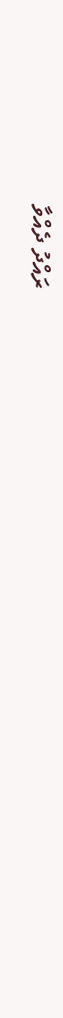ރައްދު ދެއްވާ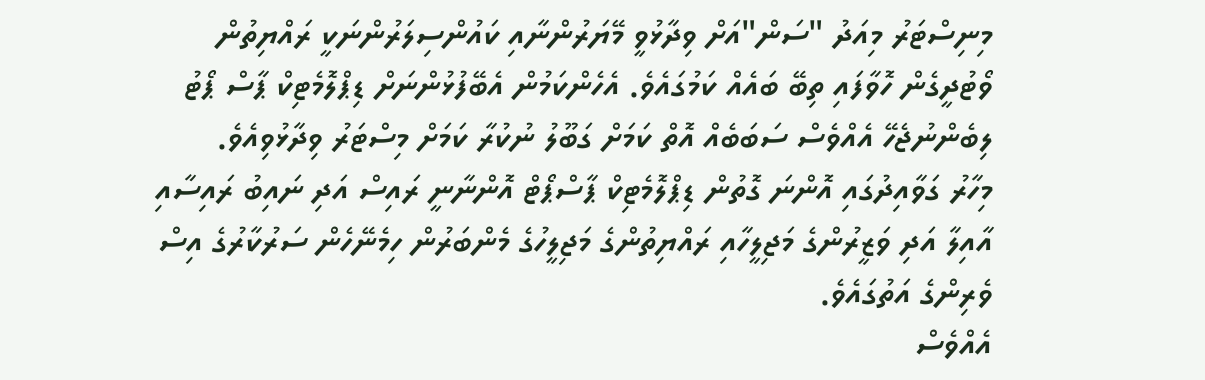މިނިސްޓަރު މިއަދު "ސަން"އަށް ވިދާޅުވީ މޭޔަރުންނާއި ކައުންސިލަރުންނަކީ ރައްޔިތުން ވޯޓުދީގެން ހޮވާފައި ތިބޭ ބައެއް ކަމުގައެވެ. އެހެންކަމުން އެބޭފުޅުންނަށް ޑިޕްލޮމެޓިކް ޕާސް ޕޯޓު ލިބެންނުޖެހޭ އެއްވެސް ސަބަބެއް އޮތް ކަމަށް ގަބޫލު ނުކުރާ ކަމަށް މިސްޓަރު ވިދާޅުވިއެވެ.
މިހާރު ގަވާއިދުގައި އޮންނަ ގޮތުން ޑިޕްލޮމެޓިކް ޕާސްޕޯޓް އޮންނާނީ ރައިސް އަދި ނައިބު ރައިސާއި އާއިލާ އަދި ވަޒީރުންގެ މަޖިލީހާއި ރައްޔިތުންގެ މަޖިލީހުގެ މެންބަރުން ހިމެނޭހެން ސަރުކާރުގެ އިސް ވެރިންގެ އަތުގައެވެ.
އެއްވެސް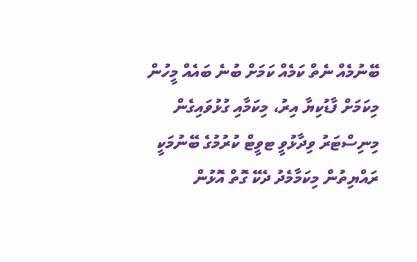ބޭނުމެއް ނެތް ކަމެއް ކަމަށް ބުނެ ބައެއް މީހުން މިކަމަށް ފާޑުކިޔާ އިރު، މިކަމާއި ގުޅުވައިގެން މިނިސްޓަރު ވިދާޅުވީ ޓވީޓް ކުރުމުގެ ބޭނުމަކީ ރައްޔިތުން މިކަމާމެދު ދެކޭ ގޮތް އޮޅުން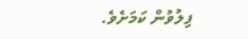ފިލުވުން ކަމަށެވެ.